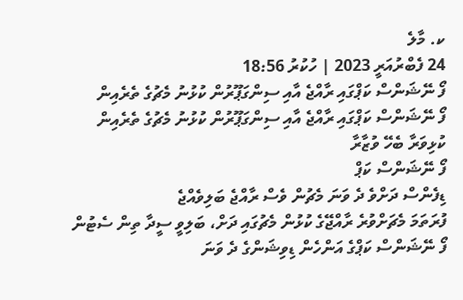ކ. މާލެ
24 ފެބްރުއަރީ 2023 | ހުކުރު 18:56
ފޯ ނޭޝަންސް ކަޕްގައި ރާއްޖެ އާއި ސިންގަޕޫރުން ކުޅުނު މެޗުގެ ތެރެއިން
ފޯ ނޭޝަންސް ކަޕްގައި ރާއްޖެ އާއި ސިންގަޕޫރުން ކުޅުނު މެޗުގެ ތެރެއިން
ކުޅިވަރާ ބެހޭ ވުޒާރާ
ފޯ ނޭޝަންސް ކަޕް
ޑިފެންސް ދަށްވެ ދެ ވަނަ މެޗުން ވެސް ރާއްޖެ ބަލިވެއްޖެ
ފުރަތަމަ މެޗަށްވުރެ ރާއްޖޭގެ ކުޅުން މެޗުގައި ދަށް، ބަލިވީ ސީދާ ތިން ސެޓުން
ފޯ ނޭޝަންސް ކަޕްގެ އަންހެން ޑިވިޝަންގެ ދެ ވަނަ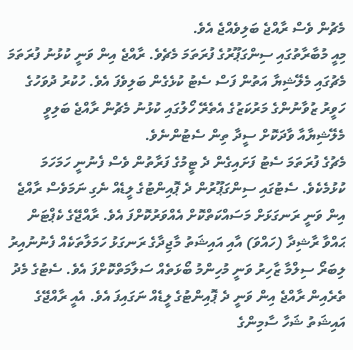މެޗުން ވެސް ރާއްޖެ ބަލިވެއްޖެ އެވެ.
މިއީ މުބާރާތުގައި ސިންގަޕޫރުގެ ފުރަތަމަ މެޗެވެ. ރާއްޖެ އިން ވަނީ ކުޅުނު ފުރަތަމަ މެޗުގައި މެލޭޝިޔާ އަތުން ފަސް ސެޓު ކުޅެގެން ބަލިވެފަ އެވެ. ހުކުރު ދުވަހުގެ ހަވީރު ޒުވާނުންގެ މަރުކަޒުގެ އެތެރޭ ހޯލުގައި ކުޅުނު މެޗުން ރާއްޖެ ބަލިވީ މެލޭޝިޔާއާ ވާދަކޮށް ސީދާ ތިން ސެޓުންނެވެ.
މެޗުގެ ފުރަތަމަ ސެޓު ފަށައިގެން ދެ ޓީމުގެ ފަރާތުން ވެސް ފެނުނީ ހަމަހަމަ ކުޅުމެކެވެ. ސެޓުގައި ސިންގަޕޫރުން ދެ ޕޮއިންޓުގެ ލީޑެއް ނެގި ނަމަވެސް ރާއްޖެ އިން ވަނީ ރަނގަޅަށް މަސައްކަތްކޮށް އެއްވަރުކޮށްފަ އެވެ. ރާއްޖޭގެ ކެޕްޓަން ޙައްވާ ރާޝިދާ (ހައްވަ) އާއި އައިޝަތު މާޖިދާގެ ރަނގަޅު ހަމަލާތަކެއް ފެނުނުއިރު ލިބަރޯ ސިލްމާ ޒާހިރު ވަނީ މުހިންމު ބޯޅަތެއް ސަލާމަތްކޮށްފަ އެވެ. ސެޓުގެ މެދު ތެރެއިން ރާއްޖެ އިން ވަނީ ދެ ޕޮއިންޓުގެ ލީޑެއް ނަގައިފަ އެވެ. އެއީ ރާއްޖޭގެ އައިޝަތު ޝަހާ ސާމިންގެ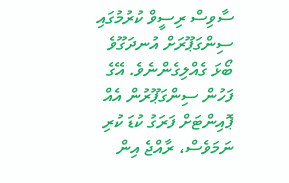ސާވިސް ރިސީވް ކުރުމުގައި ސިންގަޕޫރަށް އުނދަގޫވެ ބޯޅަ ގެއްލިގެންނެވެ. އޭގެ ފަހުން ސިންގަޕޫރުން އެއް ޕޮއިންޓަށް ފަރަގު ކުޑަ ކުރި ނަމަވެސް، ރާއްޖެ އިން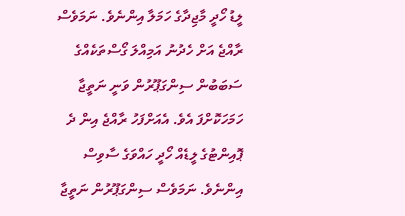ލީޑު ހޯދީ މާޖިދާގެ ހަމަލާ އިންނެވެ. ނަމަވެސް ރާއްޖެ އަށް ހެދުނު އަމިއްލަ ގޯސްތަކެއްގެ ސަބަބުން ސިންގަޕޫރުން ވަނީ ނަތީޖާ ހަމަހަކޮށްފަ އެވެ. އެއަށްފަހު ރާއްޖެ އިން ދެ ޕޮއިންޓުގެ ލީޑެއް ހޯދީ ހައްވަގެ ސާވިސް އިންނެވެ. ނަމަވެސް ސިންގަޕޫރުން ނަތީޖާ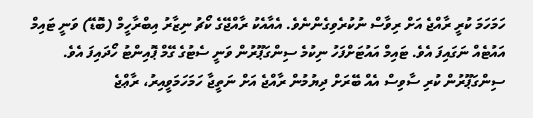ހަމަހަމަ ކުރީ ރާއްޖެ އަށް ރިވާސް ނުކުރެވިގެންނެވެ. އެއާއެކު ރާއްޖޭގެ ކޯޗު ނިޒާރު އިބްރާހީމް (ބޮޑޭ) ވަނީ ޓައިމް އައުޓެއް ނަގައިފަ އެވެ. ޓައިމް އައުޓަށްފަހު ނިކުމެ ސިންގަޕޫރުން ވަނީ ސެޓުގެ ގޭމް ޕޮއިންޓު ހޯދައިފަ އެވެ. ސިންގަޕޫރުން ކުރި ސާވިސް އެއް ބޭރަށް ދިޔުމުން ރާއްޖެ އަށް ނަތީޖާ ހަމަހަމަވީއިރު، ރާޢްޖެ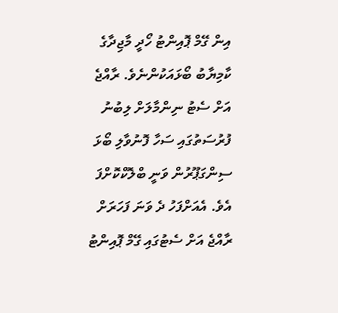އިން ގޭމް ޕޮއިންޓު ހޯދީ މާޖިދާގެ ކާމިޔާބު ބޯޅައަކުންނެވެ. ރާއްޖެ އަށް ސެޓު ނިންމާލަށް ލިބުނު ފުރުސަތުގައި ސަހާ ފޮނުވާލި ބޯޅަ ސިންގަޕޫރުން ވަނީ ބްލޮކްކޮށްފަ އެވެ. އެއަށްފަހު ދެ ވަނަ ފަހަރަށް ރާއްޖެ އަށް ސެޓުގައި ގޭމް ޕޮއިންޓު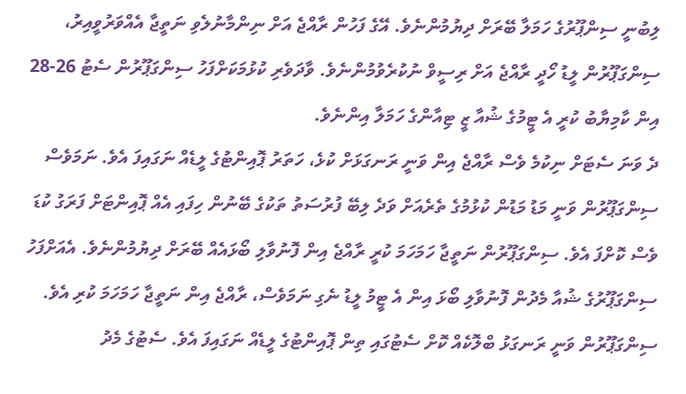ލިބުނީ ސިންޕޫރުގެ ހަމަލާ ބޭރަށް ދިޔުމުންނެވެ. އޭގެ ފަހުން ރާއްޖެ އަށް ނިންމާނުލެވި ނަތީޖާ އެއްވަރުވީއިރު، ސިންގަޕޫރުން ލީޑު ހޯދީ ރާއްޖެ އަށް ރިސީވް ނުކުރެވުމުންނެވެ. ވާދަވެރި ކުޅުމަކަށްފަހު ސިންގަޕޫރުން ސެޓު 26-28 އިން ކާމިޔާބު ކުރީ އެ ޓީމުގެ ޝުއާ ޒީ ޓިއާންގެ ހަމަލާ އިންނެވެ.
ދެ ވަނަ ސެޓަށް ނިކުމެ ވެސް ރާއްޖެ އިން ވަނީ ރަނގަޅަށް ކުޅެ، ހަތަރު ޕޮއިންޓުގެ ލީޑެއް ނަގައިފަ އެވެ. ނަމަވެސް ސިންގަޕޫރުން ވަނީ މަޑު މަޑުން ކުޅުމުގެ ތެރެއަށް ވަދެ ލިބޭ ފުރުސަތު ތަކުގެ ބޭނުން ހިފައި އެއް ޕޮއިންޓަށް ފަރަގު ކުޑަ ވެސް ކޮށްފަ އެވެ. ސިންގަޕޫރުން ނަތީޖާ ހަމަހަމަ ކުރީ ރާއްޖެ އިން ފޮނުވާލި ބޯޅައެއް ބޭރަށް ދިޔުމުންނެވެ. އެއަށްފަހު ސިންގަޕޫރުގެ ޝުއާ މެދުން ފޮނުވާލި ބޯޅަ އިން އެ ޓީމު ލީޑު ނެގި ނަމަވެސް، ރާއްޖެ އިން ނަތީޖާ ހަމަހަމަ ކުރި އެވެ. ސިންގަޕޫރުން ވަނީ ރަނގަޅު ބްލޮކެއް ކޮށް ސެޓުގައި ތިން ޕޮއިންޓުގެ ލީޑެއް ނަގައިފަ އެވެ. ސެޓުގެ މެދު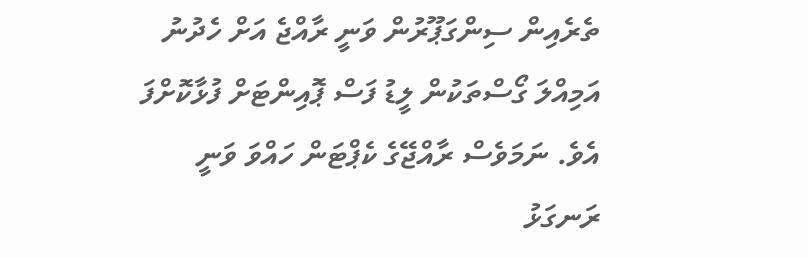ތެރެއިން ސިންގަޕޫރުން ވަނީ ރާއްޖެ އަށް ހެދުނު އަމިއްލަ ގޯސްތަކުން ލީޑު ފަސް ޕޮއިންޓަށް ފުޅާކޮށްފަ އެވެ. ނަމަވެސް ރާއްޖޭގެ ކެޕްޓަން ހައްވަ ވަނީ ރަނގަޅު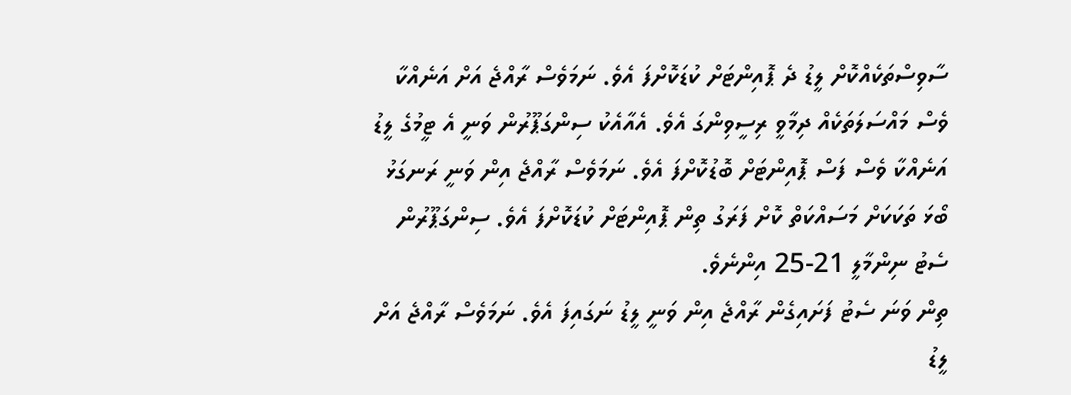ސާވިސްތަކެއްކޮށް ލީޑު ދެ ޕޮއިންޓަށް ކުޑަކޮށްފަ އެވެ. ނަމަވެސް ރާއްޖެ އަށް އަނެއްކާ ވެސް މައްސަލަތަކެއް ދިމާވީ ރިސީވިންގަ އެވެ. އެއާއެކު ސިންގަޕޫރުން ވަނީ އެ ޓީމުގެ ލީޑު އަނެއްކާ ވެސް ފަސް ޕޮއިންޓަށް ބޮޑުކޮށްފަ އެވެ. ނަމަވެސް ރާއްޖެ އިން ވަނީ ރަނގަޅު ބޯޅަ ތަކަކަށް މަސައްކަތް ކޮށް ފަރަގު ތިން ޕޮއިންޓަށް ކުޑަކޮށްފަ އެވެ. ސިންގަޕޫރުން ސެޓު ނިންމާލީ 21-25 އިންނެވެ.
ތިން ވަނަ ސެޓު ފަށައިގެން ރާއްޖެ އިން ވަނީ ލީޑު ނަގައިފަ އެވެ. ނަމަވެސް ރާއްޖެ އަށް ލީޑު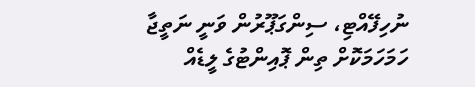ނުހިފޭއްޓި، ސިންގަޕޫރުން ވަނީ ނަތީޖާ ހަމަހަމަކޮށް ތިން ޕޮއިންޓުގެ ލީޑެއް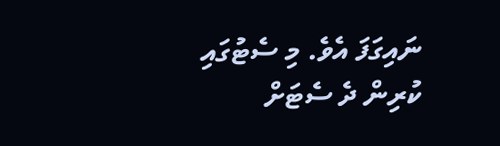ނައިގަފަ އެވެ. މި ސެޓުގައި ކުރިން ދެ ސެޓަށް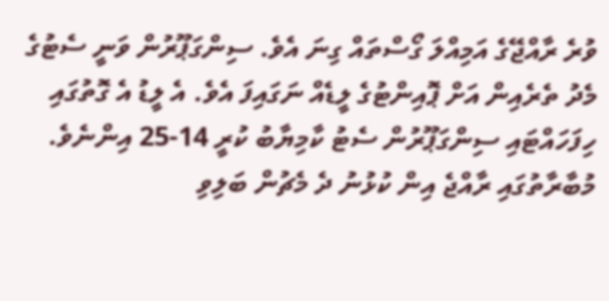ވުރެ ރާއްޖޭގެ އަމިއްލަ ގޯސްތައް ގިނަ އެވެ. ސިންގަޕޫރުން ވަނީ ސެޓުގެ މެދު ތެރެއިން އަށް ޕޮއިންޓުގެ ލީޑެއް ނަގައިފަ އެވެ. އެ ލީޑު އެ ގޮތުގައި ހިފަހައްޓައި ސިންގަޕޫރުން ސެޓު ކާމިޔާބު ކުރީ 14-25 އިންނެވެ.
މުބާރާތުގައި ރާއްޖެ އިން ކުޅުނު ދެ މެޗުން ބަލިވި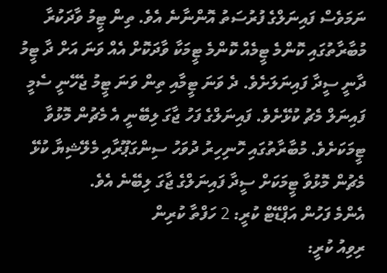ނަމަވެސް ފައިނަލްގެ ފުރުސަތު އޮންނާނެ އެވެ. ތިން ޓީމު ވާދަކުރާ މުބާރާތުގައި ކޮންމެ ޓީމެއް ކޮންމެ ޓީމަކާ ވާދަކޮށް އެއް ވަނަ އަށް ދާ ޓީމު ދާނީ ސީދާ ފައިނަލަށެވެ. ދެ ވަނަ ޓީމާއި ތިން ވަނަ ޓީމު ޖެހޭނީ ސެމީ ފައިނަލް މެޗު ކުޅޭށެވެ. ފައިނަލްގެ ފަހު ޖާގަ ލިބޭނީ އެ މެޗުން މޮޅުވާ ޓީމަކަށެވެ. މުބާރާތުގައި ހޮނިހިރު ދުވަހު ސިންގަޕޫރާއި މެލޭޝިޔާ ކުޅޭ މެޗުން މޮޅުވާ ޓީމަކަށް ސީދާ ފައިނަލްގެ ޖާގަ ލިބޭނެ އެވެ.
އެންމެ ފަހުން އަޕްޑޭޓް ކުރީ: 2 ހަފްތާ ކުރިން
ރިވިއު ކުރީ: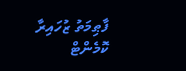ފާޠިމަތު ޒުހައިރާ
ކޮމެންޓް